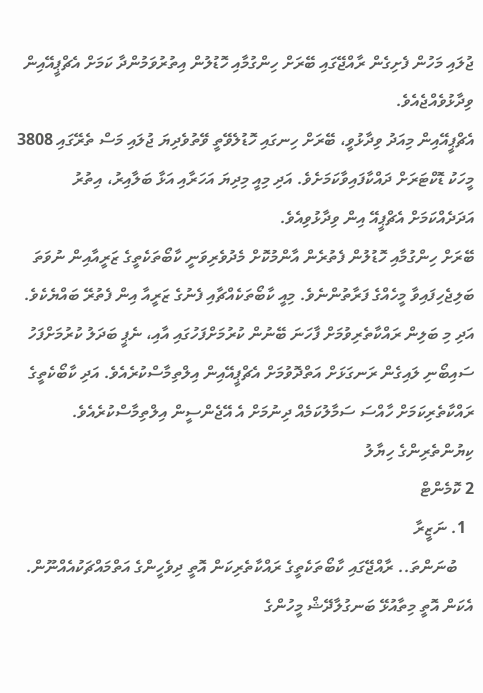ޖުލައި މަހުން ފެށިގެން ރާއްޖޭގައި ބޭރަށް ހިންގުމާއި ހޮޑުލުން އިތުރުވަމުންދާ ކަމަށް އެޗްޕީއޭއިން ވިދާޅުވެއްޖެއެވެ.
އެޗްޕީއޭއިން މިއަދު ވިދާޅުވީ، ބޭރަށް ހިނގައި ހޮޑުލެވޭތީ ވޭތުވެދިޔަ ޖުލައި މަސް ތެރޭގައި 3808 މީހަކު ޑޮކްޓަރަށް ދައްކާފައިވާކަމަށެވެ. އަދި މިއީ މިދިޔަ އަހަރާއި އަޅާ ބަލާއިރު، އިތުރު އަދަދެއްކަމަށް އެޗްޕީއޭ އިން ވިދާޅުވިއެވެ.
ބޭރަށް ހިންގުމާއި ހޮޑުލުން ފެތުރެން އާންމުކޮށް މެދުވެރިވަނީ ކާބޯތަކެތީގެ ޒަރީއާއިން ނުވަތަ ބަލިޖެހިފައިވާ މީހެއްގެ ފަރާތުންނެވެ. މިއީ ކާބޯތަކެއްޗާއި ފެނުގެ ޒަރީއާ އިން ފެތުރޭ ބައްޔެކެވެ.
އަދި މި ބަލިން ރައްކާތެރިވުމަށް ފާހަނަ ބޭނުން ކުރުމަށްފަހުގައި އާއި، ނެޕީ ބަދަލު ކުރުމަށްފަހު ސައިބޯނި ލައިގެން ރަނގަޅަށް އަތްދޮވުމަށް އެޗްޕީއޭއިން އިލްތިމާސްކުރެއެވެ. އަދި ކާބޯކެތީގެ ރައްކާތެރިކަމަށް ހާއްސަ ސަމާލުކަމެއް ދިނުމަށް އެ އޭޖެންސީން އިލްތިމާސްކުރެއެވެ.
ކިޔުންތެރިންގެ ހިޔާލު
2 ކޮމެންޓް
  1. ނަޒީރާ
    ބުނަންތަ.. ރާއްޖޭގައި ކާބޯތަކެތީގެ ރައްކާތެރިކަން އޮތީ ދިވެހީންގެ އަތްމައްޗަކުއެއްނޫން. އެކަން އޮތީ މިތާއުޅޭ ބަނގުލާދޭޝް މީހުންގެ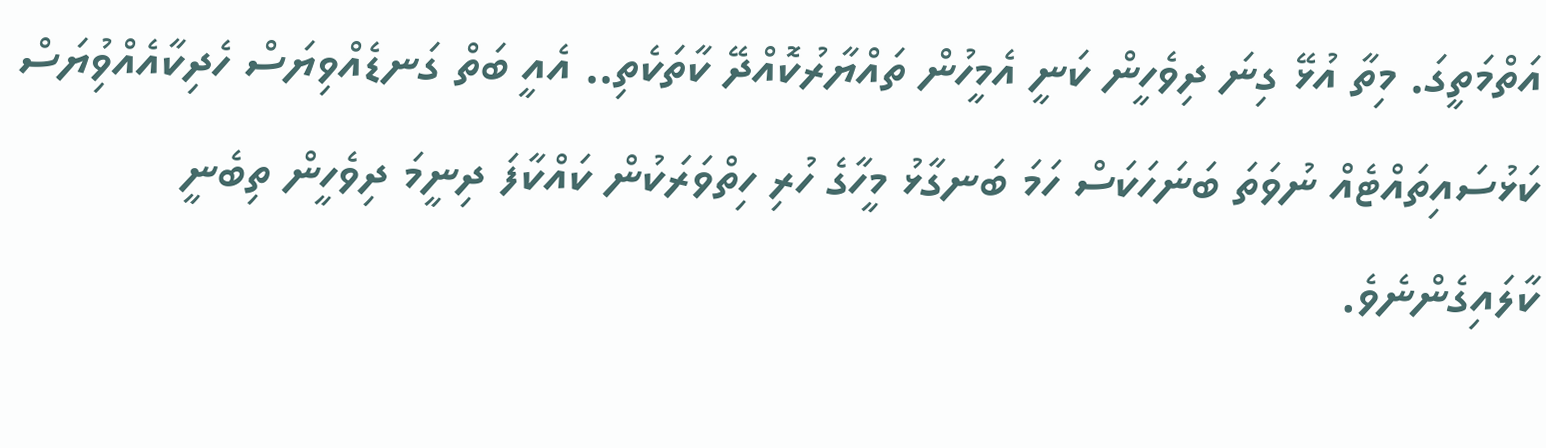އަތްމަތީގަ. މިތާ އުޅޭ ގިނަ ދިވެހީން ކަނީ އެމީހުން ތައްޔާރުކޮއްދޭ ކާތަކެތި.. އެއީ ބަތް ގަނޑެއްވިޔަސް ހެދިކާއެއްވުިޔަސް ކަޅުސައިތައްޓެއް ނުވަތަ ބަނަހަކަސް ހަމަ ބަނގާޅު މީހާގެ ހުރި ހިތްވަރަކުން ކައްކާފަ ދިނީމަ ދިވެހީން ތިބެނީ ކާލައިގެންނެވެ.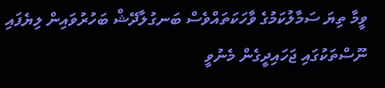ވީމާ ތިޔަ ސަމާލުކަމުގެ ވާހަކަތައްވެސް ބަނގުލާދޭޝް ބަހުރުވައިން ލިޔެފައި ނޫސްތަކުގައި ޖަހައިދީގެން މެނުވީ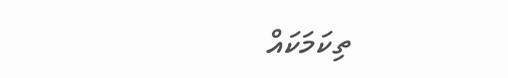ތިކަމަކައް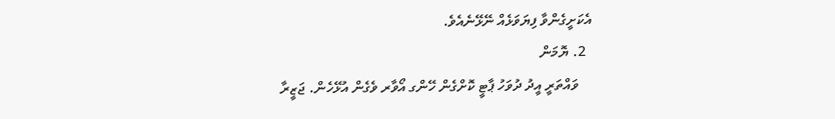އެކަށީގެންވާ ފިޔަވަޅެއް ނޭޅޭނެއެވެ.
  2. ޔޮމަން
    ވައްތަރީ އީދު ދުވަހު ޕާޓީ ކޮށްގެން ހޭންގ އޯވާރ ވެގެން އުޅޭހެން. ޖަޒީރާ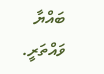ބައްޔާ ވައްތަރީ.